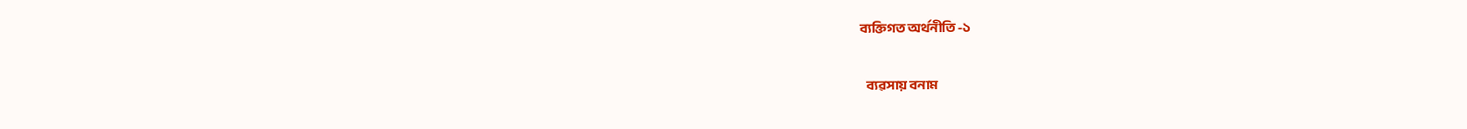ব‍্যক্তিগত অৰ্থনীতি -১

   ব‍্যৱসায় বনাম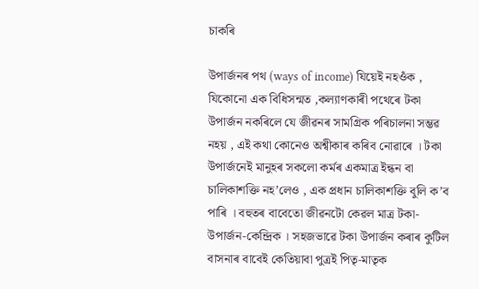চাকৰি

উপাৰ্জনৰ পথ (ways of income) যিয়েই নহওঁক , যিকোনো এক বিধিসন্মত ,কল‍্যাণকাৰী পথেৰে টকা উপাৰ্জন নকৰিলে যে জীৱনৰ সামগ্ৰিক পৰিচালনা সম্ভৱ নহয় , এই কথা কোনেও অশ্বীকাৰ কৰিব নোৱাৰে । টকা উপাৰ্জনেই মানুহৰ সকলো কৰ্মৰ একমাত্ৰ ইন্ধন বা চালিকাশক্তি নহ’লেও , এক প্ৰধান চালিকাশক্তি বুলি ক’ব পাৰি । বহুতৰ বাবেতো জীৱনটো কেৱল মাত্ৰ টকা-উপাৰ্জন-কেন্দ্ৰিক । সহজভাৱে টকা উপাৰ্জন কৰাৰ কুটিল বাসনাৰ বাবেই কেতিয়াবা পুত্ৰই পিতৃ-মাতৃক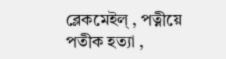ব্লেকমেইল্ , পত্নীয়ে পতীক হত্যা ,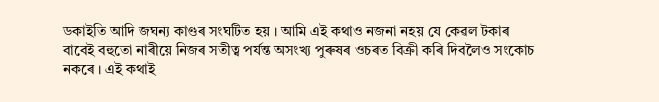ডকাইতি আদি জঘন্য কাণ্ডৰ সংঘটিত হয় । আমি এই কথাও নজনা নহয় যে কেৱল টকাৰ বাবেই বহুতো নাৰীয়ে নিজৰ সতীত্ব পৰ্যন্ত অসংখ্য পুৰুষৰ ওচৰত বিক্ৰী কৰি দিবলৈও সংকোচ নকৰে । এই কথাই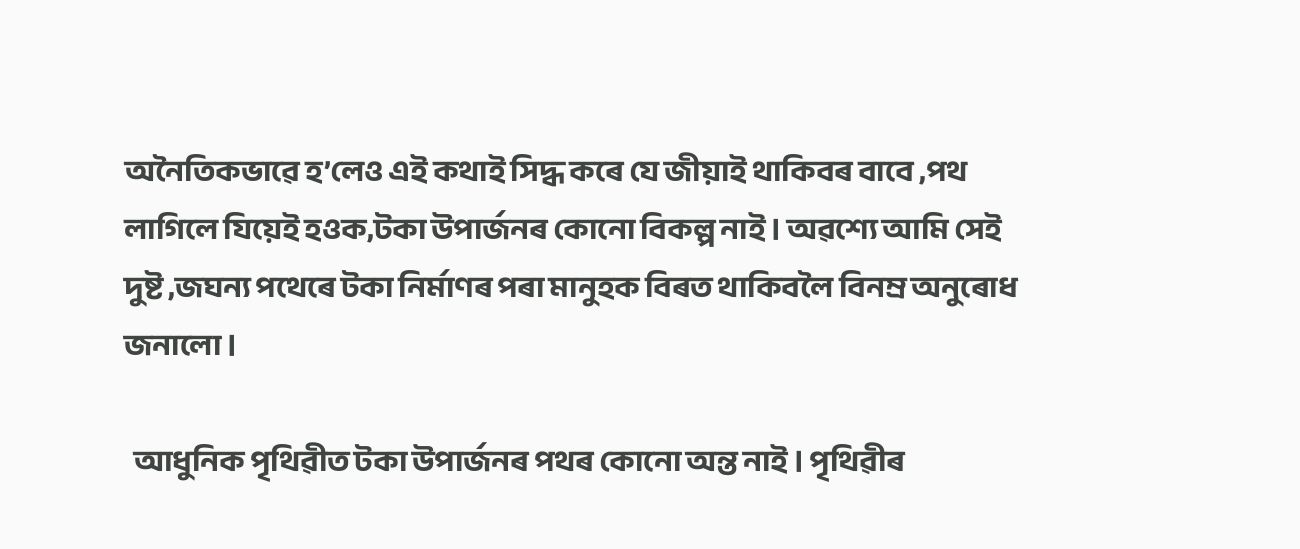অনৈতিকভাৱে হ’লেও এই কথাই সিদ্ধ কৰে যে জীয়াই থাকিবৰ বাবে ,পথ লাগিলে যিয়েই হওক,টকা উপাৰ্জনৰ কোনো বিকল্প নাই । অৱশ্যে আমি সেই দুষ্ট ,জঘন্য পথেৰে টকা নিৰ্মাণৰ পৰা মানুহক বিৰত থাকিবলৈ বিনম্ৰ অনুৰোধ জনালো ।

  আধুনিক পৃথিৱীত টকা উপাৰ্জনৰ পথৰ কোনো অন্ত নাই । পৃথিৱীৰ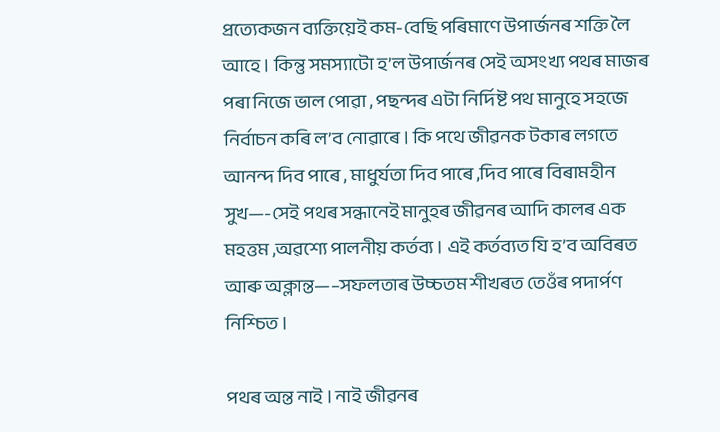প্ৰত‍্যেকজন ব‍্যক্তিয়েই কম-বেছি পৰিমাণে উপাৰ্জনৰ শক্তি লৈ আহে । কিন্তু সমস্যাটো হ’ল উপাৰ্জনৰ সেই অসংখ্য পথৰ মাজৰ পৰা নিজে ভাল পোৱা , পছন্দৰ এটা নিৰ্দিষ্ট পথ মানুহে সহজে নিৰ্বাচন কৰি ল’ব নোৱাৰে । কি পথে জীৱনক টকাৰ লগতে আনন্দ দিব পাৰে , মাধুৰ্যতা দিব পাৰে ,দিব পাৰে বিৰামহীন সুখ—-সেই পথৰ সন্ধানেই মানুহৰ জীৱনৰ আদি কালৰ এক মহত্তম ,অৱশ্যে পালনীয় কৰ্তব্য । এই কৰ্তব্যত যি হ’ব অবিৰত আৰু অক্লান্ত—–সফলতাৰ উচ্চতম শীখৰত তেওঁৰ পদাৰ্পণ নিশ্চিত ।

পথৰ অন্ত নাই । নাই জীৱনৰ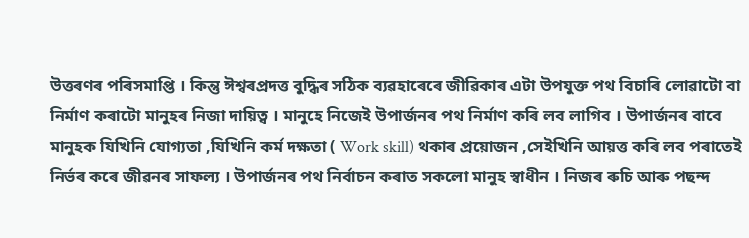উত্তৰণৰ পৰিসমাপ্তি । কিন্তু ঈশ্বৰপ্ৰদত্ত বুদ্ধিৰ সঠিক ব‍্যৱহাৰেৰে জীৱিকাৰ এটা উপযুক্ত পথ বিচাৰি লোৱাটো বা নিৰ্মাণ কৰাটো মানুহৰ নিজা দায়িত্ব । মানুহে নিজেই উপাৰ্জনৰ পথ নিৰ্মাণ কৰি লব লাগিব । উপাৰ্জনৰ বাবে মানুহক যিখিনি যোগ‍্যতা ,যিখিনি কৰ্ম দক্ষতা ( Work skill) থকাৰ প্ৰয়োজন ,সেইখিনি আয়ত্ত কৰি লব পৰাতেই নিৰ্ভৰ কৰে জীৱনৰ সাফল্য । উপাৰ্জনৰ পথ নিৰ্বাচন কৰাত সকলো মানুহ স্বাধীন । নিজৰ ৰুচি আৰু পছন্দ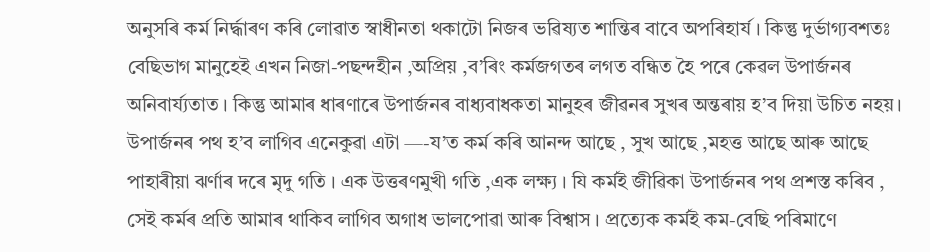অনুসৰি কৰ্ম নিৰ্দ্ধাৰণ কৰি লোৱাত স্বাধীনতা থকাটো নিজৰ ভৱিষ্যত শান্তিৰ বাবে অপৰিহাৰ্য । কিন্তু দুৰ্ভাগ‍্যবশতঃ বেছিভাগ মানুহেই এখন নিজা-পছন্দহীন ,অপ্ৰিয় ,ব’ৰিং কৰ্মজগতৰ লগত বন্ধিত হৈ পৰে কেৱল উপাৰ্জনৰ অনিবাৰ্য্যতাত । কিন্তু আমাৰ ধাৰণাৰে উপাৰ্জনৰ বাধ‍্যবাধকতা মানুহৰ জীৱনৰ সুখৰ অন্তৰায় হ’ব দিয়া উচিত নহয়। উপাৰ্জনৰ পথ হ’ব লাগিব এনেকুৱা এটা —-য’ত কৰ্ম কৰি আনন্দ আছে , সুখ আছে ,মহত্ত আছে আৰু আছে পাহাৰীয়া ঝৰ্ণাৰ দৰে মৃদু গতি । এক উত্তৰণমুখী গতি ,এক লক্ষ্য । যি কৰ্মই জীৱিকা উপাৰ্জনৰ পথ প্ৰশস্ত কৰিব , সেই কৰ্মৰ প্ৰতি আমাৰ থাকিব লাগিব অগাধ ভালপোৱা আৰু বিশ্বাস । প্ৰত‍্যেক কৰ্মই কম-বেছি পৰিমাণে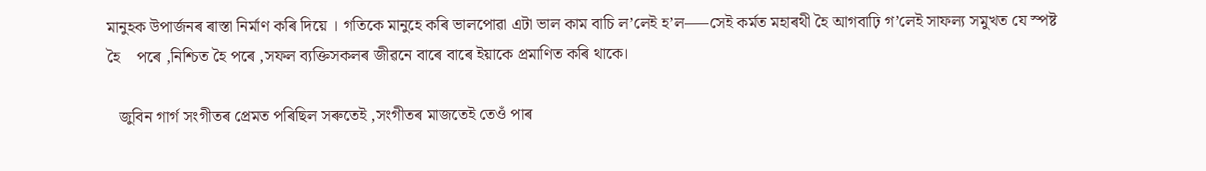মানুহক উপাৰ্জনৰ ৰাস্তা নিৰ্মাণ কৰি দিয়ে । গতিকে মানুহে কৰি ভালপোৱা এটা ভাল কাম বাচি ল’লেই হ’ল—–সেই কৰ্মত মহাৰথী হৈ আগবাঢ়ি গ’লেই সাফল্য সমুখত যে স্পষ্ট হৈ    পৰে ,নিশ্চিত হৈ পৰে ,সফল ব‍্যক্তিসকলৰ জীৱনে বাৰে বাৰে ইয়াকে প্ৰমাণিত কৰি থাকে।

   জুবিন গাৰ্গ সংগীতৰ প্ৰেমত পৰিছিল সৰুতেই ,সংগীতৰ মাজতেই তেওঁ পাৰ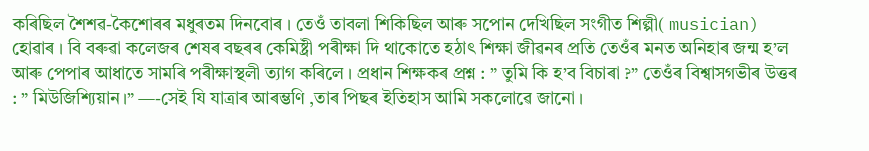কৰিছিল শৈশৱ-কৈশোৰৰ মধুৰতম দিনবোৰ । তেওঁ তাবলা শিকিছিল আৰু সপোন দেখিছিল সংগীত শিল্পী( musician) হোৱাৰ । বি বৰুৱা কলেজৰ শেষৰ বছৰৰ কেমিষ্ট্ৰী পৰীক্ষা দি থাকোতে হঠাৎ শিক্ষা জীৱনৰ প্ৰতি তেওঁৰ মনত অনিহাৰ জন্ম হ’ল আৰু পেপাৰ আধাতে সামৰি পৰীক্ষাস্থলী ত‍্যাগ কৰিলে । প্ৰধান শিক্ষকৰ প্ৰশ্ন : ” তুমি কি হ’ব বিচাৰা ?” তেওঁৰ বিশ্বাসগভীৰ উত্তৰ : ” মিউজিশ‍্যিয়ান।” —-সেই যি যাত্ৰাৰ আৰম্ভণি ,তাৰ পিছৰ ইতিহাস আমি সকলোৱে জানো ।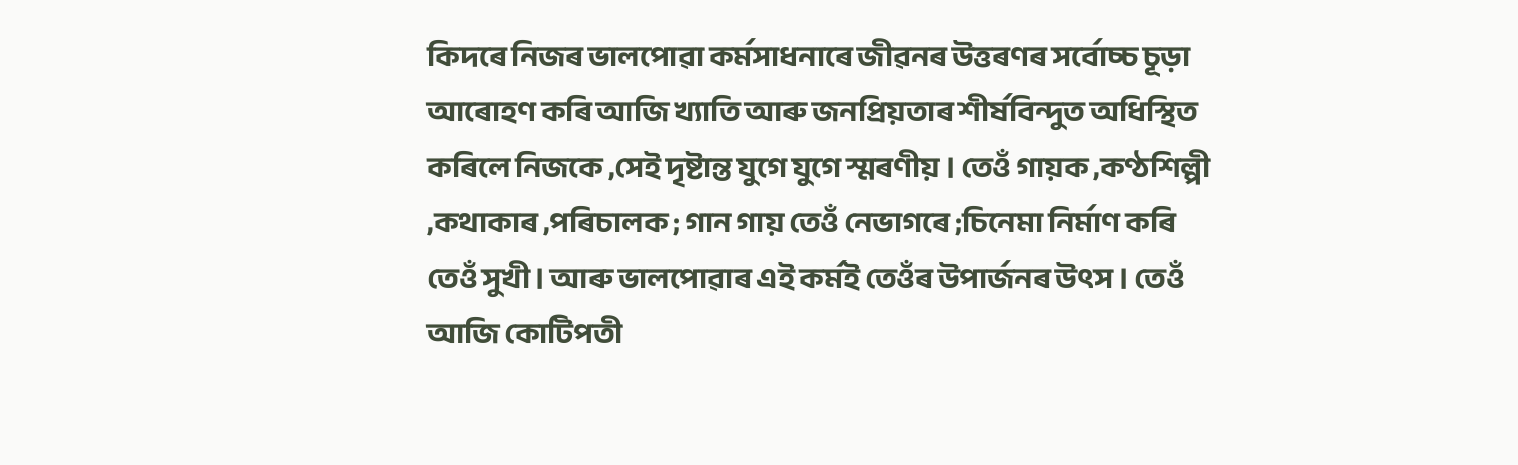কিদৰে নিজৰ ভালপোৱা কৰ্মসাধনাৰে জীৱনৰ উত্তৰণৰ সৰ্বোচ্চ চূড়া আৰোহণ কৰি আজি খ‍্যাতি আৰু জনপ্ৰিয়তাৰ শীৰ্ষবিন্দুত অধিস্থিত কৰিলে নিজকে ,সেই দৃষ্টান্ত যুগে যুগে স্মৰণীয় । তেওঁ গায়ক ,কণ্ঠশিল্পী ,কথাকাৰ ,পৰিচালক ; গান গায় তেওঁ নেভাগৰে ;চিনেমা নিৰ্মাণ কৰি তেওঁ সুখী । আৰু ভালপোৱাৰ এই কৰ্মই তেওঁৰ উপাৰ্জনৰ উৎস । তেওঁ আজি কোটিপতী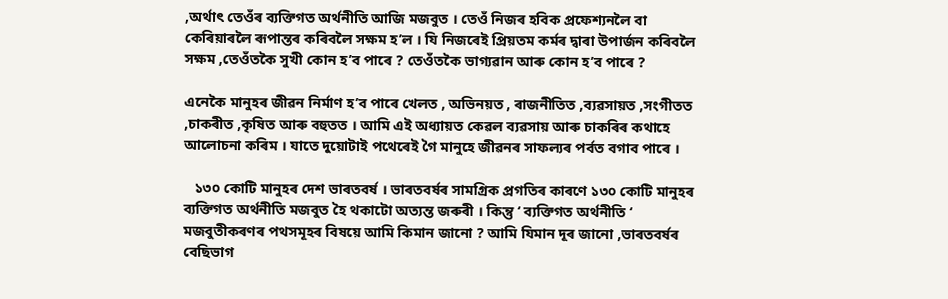,অৰ্থাৎ তেওঁৰ ব‍্যক্তিগত অৰ্থনীতি আজি মজবুত । তেওঁ নিজৰ হবিক প্ৰফেশ‍্যনলৈ বা কেৰিয়াৰলৈ ৰূপান্তৰ কৰিবলৈ সক্ষম হ’ল । যি নিজৰেই প্ৰিয়তম কৰ্মৰ দ্বাৰা উপাৰ্জন কৰিবলৈ সক্ষম ,তেওঁতকৈ সুখী কোন হ’ব পাৰে ? তেওঁতকৈ ভাগ‍্যৱান আৰু কোন হ’ব পাৰে ?

এনেকৈ মানুহৰ জীৱন নিৰ্মাণ হ’ব পাৰে খেলত , অভিনয়ত , ৰাজনীতিত ,ব‍্যৱসায়ত ,সংগীতত ,চাকৰীত ,কৃষিত আৰু বহুতত । আমি এই অধ‍্যায়ত কেৱল ব‍্যৱসায় আৰু চাকৰিৰ কথাহে আলোচনা কৰিম । যাতে দুয়োটাই পথেৰেই গৈ মানুহে জীৱনৰ সাফল্যৰ পৰ্বত বগাব পাৰে ।

   ১৩০ কোটি মানুহৰ দেশ ভাৰতবৰ্ষ । ভাৰতবৰ্ষৰ সামগ্ৰিক প্ৰগতিৰ কাৰণে ১৩০ কোটি মানুহৰ ব‍্যক্তিগত অৰ্থনীতি মজবুত হৈ থকাটো অত‍্যন্ত জৰুৰী । কিন্তু ‘ ব‍্যক্তিগত অৰ্থনীতি ‘ মজবুতীকৰণৰ পথসমূহৰ বিষয়ে আমি কিমান জানো ? আমি যিমান দূৰ জানো ,ভাৰতবৰ্ষৰ বেছিভাগ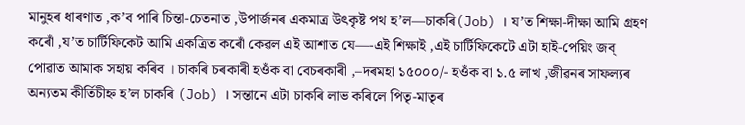মানুহৰ ধাৰণাত ,ক’ব পাৰি চিন্তা-চেতনাত ,উপাৰ্জনৰ একমাত্ৰ উৎকৃষ্ট পথ হ’ল—চাকৰি(Job) । য’ত শিক্ষা-দীক্ষা আমি গ্ৰহণ কৰোঁ ,য’ত চাৰ্টিফিকেট আমি একত্ৰিত কৰোঁ কেৱল এই আশাত যে—-এই শিক্ষাই ,এই চাৰ্টিফিকেটে এটা হাই-পেয়িং জব্ পোৱাত আমাক সহায় কৰিব । চাকৰি চৰকাৰী হওঁক বা বেচৰকাৰী ,–দৰমহা ১৫০০০/- হওঁক বা ১.৫ লাখ ,জীৱনৰ সাফল্যৰ অন‍্যতম কীৰ্তিচীহ্ন হ’ল চাকৰি (Job) । সন্তানে এটা চাকৰি লাভ কৰিলে পিতৃ-মাতৃৰ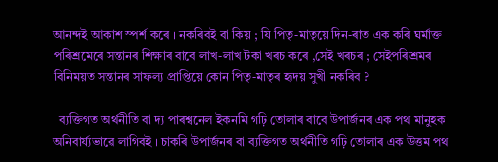আনন্দই আকাশ স্পৰ্শ কৰে । নকৰিবই বা কিয় ; যি পিতৃ-মাতৃয়ে দিন-ৰাত এক কৰি ঘৰ্মাক্ত পৰিশ্ৰমেৰে সন্তানৰ শিক্ষাৰ বাবে লাখ-লাখ টকা খৰচ কৰে ,সেই খৰচৰ ; সেইপৰিশ্ৰমৰ বিনিময়ত সন্তানৰ সাফল্য প্ৰাপ্তিয়ে কোন পিতৃ-মাতৃৰ হৃদয় সুখী নকৰিব ?

  ব‍্যক্তিগত অৰ্থনীতি বা দ‍্য পাৰশ্বনেল ইকনমি গঢ়ি তোলাৰ বাবে উপাৰ্জনৰ এক পথ মানুহক অনিবাৰ্য্যভাৱে লাগিবই । চাকৰি উপাৰ্জনৰ বা ব‍্যক্তিগত অৰ্থনীতি গঢ়ি তোলাৰ এক উত্তম পথ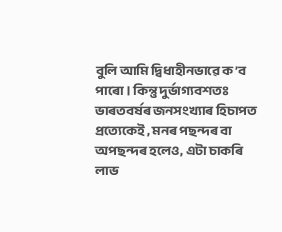বুলি আমি দ্বিধাহীনভাৱে ক’ব পাৰো । কিন্তু দুৰ্ভাগ‍্যবশতঃ ভাৰতবৰ্ষৰ জনসংখ্যাৰ হিচাপত প্ৰত‍্যেকেই , মনৰ পছন্দৰ বা অপছন্দৰ হলেও, এটা চাকৰি লাভ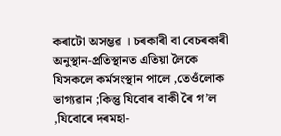কৰাটো অসম্ভৱ । চৰকাৰী বা বেচৰকাৰী অনুস্থান-প্ৰতিস্থানত এতিয়া লৈকে যিসকলে কৰ্মসংস্থান পালে ,তেওঁলোক ভাগ‍্যৱান ;কিন্তু যিবোৰ বাকী ৰৈ গ’ল ,যিবোৰে দৰমহা-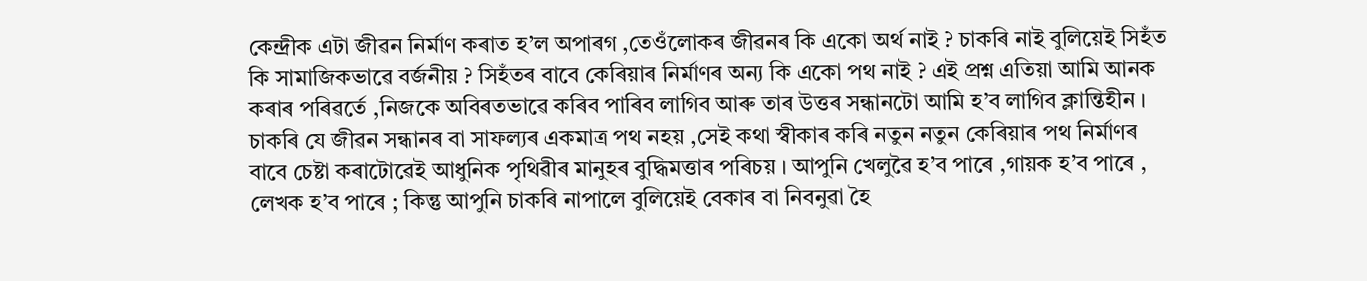কেন্দ্ৰীক এটা জীৱন নিৰ্মাণ কৰাত হ’ল অপাৰগ ,তেওঁলোকৰ জীৱনৰ কি একো অৰ্থ নাই ? চাকৰি নাই বুলিয়েই সিহঁত কি সামাজিকভাৱে বৰ্জনীয় ? সিহঁতৰ বাবে কেৰিয়াৰ নিৰ্মাণৰ অন‍্য কি একো পথ নাই ? এই প্ৰশ্ন এতিয়া আমি আনক কৰাৰ পৰিৱৰ্তে ,নিজকে অবিৰতভাৱে কৰিব পাৰিব লাগিব আৰু তাৰ উত্তৰ সন্ধানটো আমি হ’ব লাগিব ক্লান্তিহীন । চাকৰি যে জীৱন সন্ধানৰ বা সাফল্যৰ একমাত্ৰ পথ নহয় ,সেই কথা স্বীকাৰ কৰি নতুন নতুন কেৰিয়াৰ পথ নিৰ্মাণৰ বাবে চেষ্টা কৰাটোৱেই আধুনিক পৃথিৱীৰ মানুহৰ বুদ্ধিমত্তাৰ পৰিচয় । আপুনি খেলুৱৈ হ’ব পাৰে ,গায়ক হ’ব পাৰে , লেখক হ’ব পাৰে ; কিন্তু আপুনি চাকৰি নাপালে বুলিয়েই বেকাৰ বা নিবনুৱা হৈ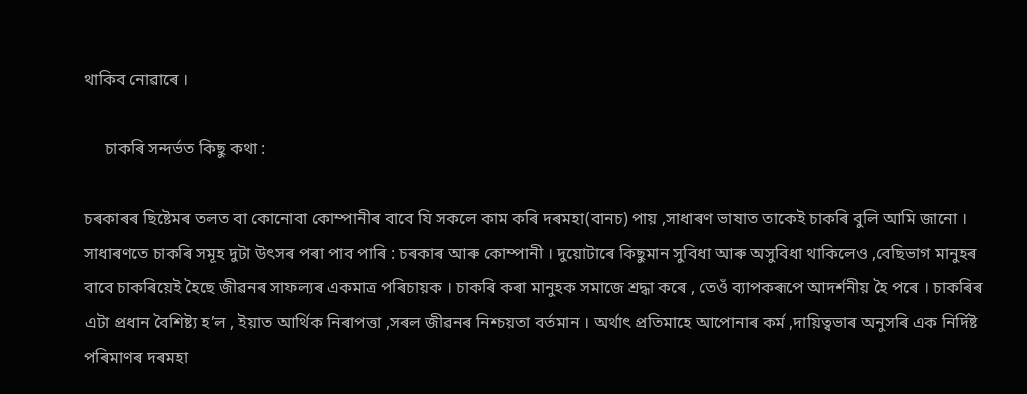থাকিব নোৱাৰে ।

     চাকৰি সন্দৰ্ভত কিছু কথা :

চৰকাৰৰ ছিষ্টেমৰ তলত বা কোনোবা কোম্পানীৰ বাবে যি সকলে কাম কৰি দৰমহা(বানচ) পায় ,সাধাৰণ ভাষাত তাকেই চাকৰি বুলি আমি জানো । সাধাৰণতে চাকৰি সমূহ দুটা উৎসৰ পৰা পাব পাৰি : চৰকাৰ আৰু কোম্পানী । দুয়োটাৰে কিছুমান সুবিধা আৰু অসুবিধা থাকিলেও ,বেছিভাগ মানুহৰ বাবে চাকৰিয়েই হৈছে জীৱনৰ সাফল্যৰ একমাত্ৰ পৰিচায়ক । চাকৰি কৰা মানুহক সমাজে শ্ৰদ্ধা কৰে , তেওঁ ব‍্যাপকৰূপে আদৰ্শনীয় হৈ পৰে । চাকৰিৰ এটা প্ৰধান বৈশিষ্ট্য হ’ল , ইয়াত আৰ্থিক নিৰাপত্তা ,সৰল জীৱনৰ নিশ্চয়তা বৰ্তমান । অৰ্থাৎ প্ৰতিমাহে আপোনাৰ কৰ্ম ,দায়িত্বভাৰ অনুসৰি এক নিৰ্দিষ্ট পৰিমাণৰ দৰমহা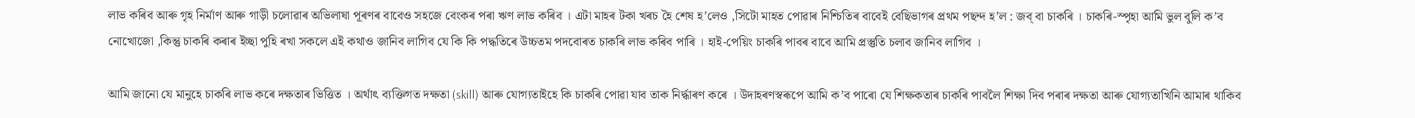লাভ কৰিব আৰু গৃহ নিৰ্মাণ আৰু গাড়ী চলোৱাৰ অভিলাষা পূৰণৰ বাবেও সহজে বেংকৰ পৰা ঋণ লাভ কৰিব । এটা মাহৰ টকা খৰচ হৈ শেষ হ’লেও ,সিটো মাহত পোৱাৰ নিশ্চিতিৰ বাবেই বেছিভাগৰ প্ৰথম পছন্দ হ’ল : জব্ বা চাকৰি । চাকৰি-স্পৃহা আমি ভুল বুলি ক’ব নোখোজো ,কিন্তু চাকৰি কৰাৰ ইচ্ছা পুহি ৰখা সকলে এই কথাও জানিব লাগিব যে কি কি পদ্ধতিৰে উচ্চতম পদবোৰত চাকৰি লাভ কৰিব পাৰি । হাই-পেয়িং চাকৰি পাবৰ বাবে আমি প্ৰস্তুতি চলাব জানিব লাগিব ।

আমি জানো যে মানুহে চাকৰি লাভ কৰে দক্ষতাৰ ভিত্তিত । অৰ্থাৎ ব‍্যক্তিগত দক্ষতা (skill) আৰু যোগ‍্যতাইহে কি চাকৰি পোৱা যাব তাক নিৰ্দ্ধাৰণ কৰে । উদাহৰণস্বৰূপে আমি ক’ব পাৰো যে শিক্ষকতাৰ চাকৰি পাবলৈ শিক্ষা দিব পৰাৰ দক্ষতা আৰু যোগ‍্যতাখিনি আমাৰ থাকিব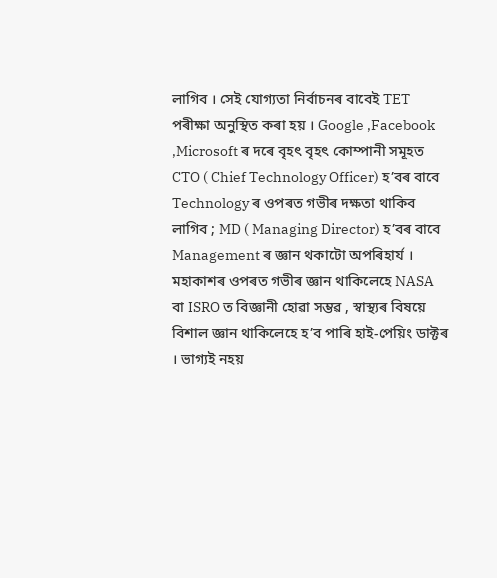লাগিব । সেই যোগ‍্যতা নিৰ্বাচনৰ বাবেই TET পৰীক্ষা অনুস্থিত কৰা হয় । Google ,Facebook ,Microsoft ৰ দৰে বৃহৎ বৃহৎ কোম্পানী সমূহত CTO ( Chief Technology Officer) হ’বৰ বাবে Technology ৰ ওপৰত গভীৰ দক্ষতা থাকিব লাগিব ; MD ( Managing Director) হ’বৰ বাবে Management ৰ জ্ঞান থকাটো অপৰিহাৰ্য । মহাকাশৰ ওপৰত গভীৰ জ্ঞান থাকিলেহে NASA বা ISRO ত বিজ্ঞানী হোৱা সম্ভৱ , স্বাস্থ্যৰ বিষয়ে বিশাল জ্ঞান থাকিলেহে হ’ব পাৰি হাই-পেয়িং ডাক্টৰ । ভাগ‍্যই নহয়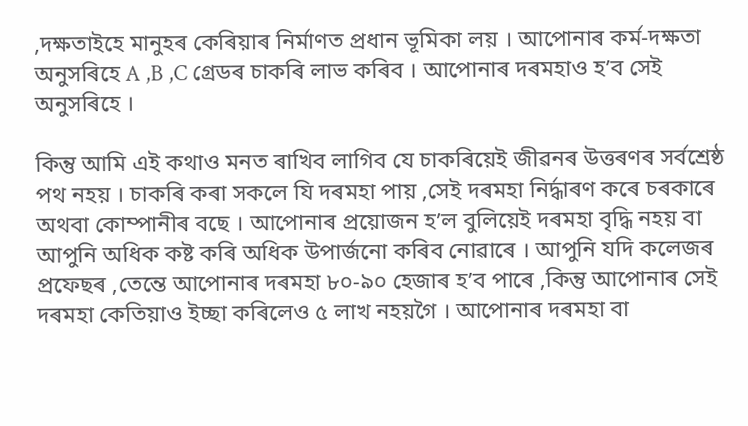,দক্ষতাইহে মানুহৰ কেৰিয়াৰ নিৰ্মাণত প্ৰধান ভূমিকা লয় । আপোনাৰ কৰ্ম-দক্ষতা অনুসৰিহে A ,B ,C গ্ৰেডৰ চাকৰি লাভ কৰিব । আপোনাৰ দৰমহাও হ’ব সেই অনুসৰিহে ।

কিন্তু আমি এই কথাও মনত ৰাখিব লাগিব যে চাকৰিয়েই জীৱনৰ উত্তৰণৰ সৰ্বশ্ৰেষ্ঠ পথ নহয় । চাকৰি কৰা সকলে যি দৰমহা পায় ,সেই দৰমহা নিৰ্দ্ধাৰণ কৰে চৰকাৰে অথবা কোম্পানীৰ বছে । আপোনাৰ প্ৰয়োজন হ’ল বুলিয়েই দৰমহা বৃদ্ধি নহয় বা আপুনি অধিক কষ্ট কৰি অধিক উপাৰ্জনো কৰিব নোৱাৰে । আপুনি যদি কলেজৰ প্ৰফেছৰ ,তেন্তে আপোনাৰ দৰমহা ৮০-৯০ হেজাৰ হ’ব পাৰে ,কিন্তু আপোনাৰ সেই দৰমহা কেতিয়াও ইচ্ছা কৰিলেও ৫ লাখ নহয়গৈ । আপোনাৰ দৰমহা বা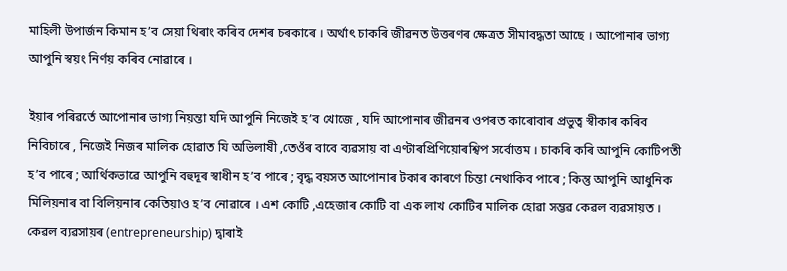মাহিলী উপাৰ্জন কিমান হ’ব সেয়া থিৰাং কৰিব দেশৰ চৰকাৰে । অৰ্থাৎ চাকৰি জীৱনত উত্তৰণৰ ক্ষেত্ৰত সীমাবদ্ধতা আছে । আপোনাৰ ভাগ‍্য আপুনি স্বয়ং নিৰ্ণয় কৰিব নোৱাৰে ।

ইয়াৰ পৰিৱৰ্তে আপোনাৰ ভাগ‍্য নিয়ন্তা যদি আপুনি নিজেই হ’ব খোজে , যদি আপোনাৰ জীৱনৰ ওপৰত কাৰোবাৰ প্ৰভুত্ব স্বীকাৰ কৰিব নিবিচাৰে , নিজেই নিজৰ মালিক হোৱাত যি অভিলাষী ,তেওঁৰ বাবে ব‍্যৱসায় বা এণ্টাৰপ্ৰিণিয়োৰশ্বিপ সৰ্বোত্তম । চাকৰি কৰি আপুনি কোটিপতী হ’ব পাৰে ; আৰ্থিকভাৱে আপুনি বহুদূৰ স্বাধীন হ’ব পাৰে ; বৃদ্ধ বয়সত আপোনাৰ টকাৰ কাৰণে চিন্তা নেথাকিব পাৰে ; কিন্তু আপুনি আধুনিক মিলিয়নাৰ বা বিলিয়নাৰ কেতিয়াও হ’ব নোৱাৰে । এশ কোটি ,এহেজাৰ কোটি বা এক লাখ কোটিৰ মালিক হোৱা সম্ভৱ কেৱল ব‍্যৱসায়ত । কেৱল ব‍্যৱসায়ৰ (entrepreneurship) দ্বাৰাই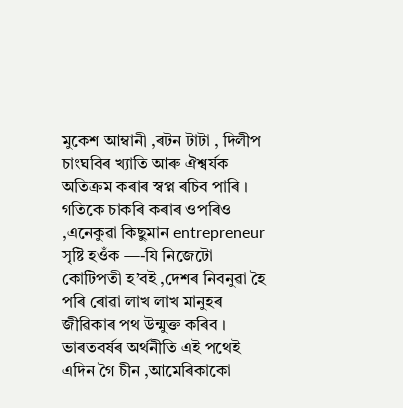মুকেশ আম্বানী ,ৰটন টাটা , দিলীপ চাংঘবিৰ খ‍্যাতি আৰু ঐশ্বৰ্যক অতিক্ৰম কৰাৰ স্বপ্ন ৰচিব পাৰি । গতিকে চাকৰি কৰাৰ ওপৰিও ,এনেকুৱা কিছুমান entrepreneur সৃষ্টি হওঁক —-যি নিজেটো কোটিপতী হ’বই ,দেশৰ নিবনুৱা হৈ পৰি ৰোৱা লাখ লাখ মানুহৰ জীৱিকাৰ পথ উন্মুক্ত কৰিব । ভাৰতবৰ্ষৰ অৰ্থনীতি এই পথেই এদিন গৈ চীন ,আমেৰিকাকো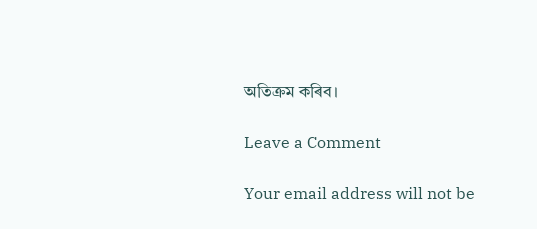অতিক্ৰম কৰিব।

Leave a Comment

Your email address will not be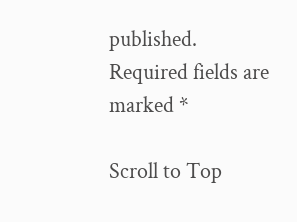published. Required fields are marked *

Scroll to Top